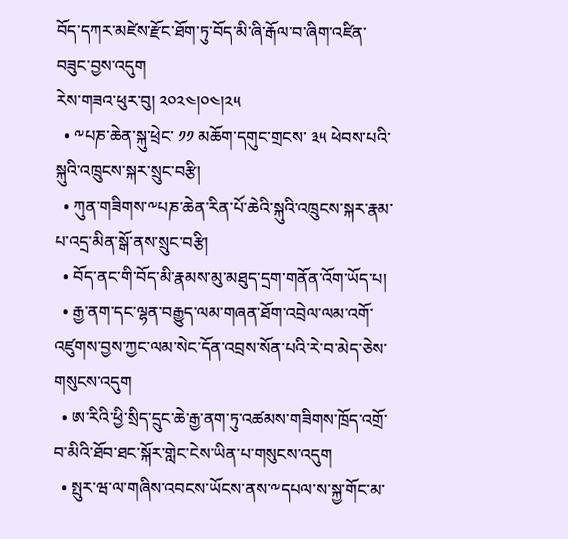བོད་དཀར་མཛེས་རྫོང་ཐོག་ཏུ་བོད་མི་ཞི་རྒོལ་བ་ཞིག་འཛིན་བཟུང་བྱས་འདུག
རེས་གཟའ་ཕུར་བུ། ༢༠༢༤།༠༤།༢༥
  • ༸པཎ་ཆེན་སྐུ་ཕྲེང་ ༡༡ མཆོག་དགུང་གྲངས་ ༣༥ ཕེབས་པའི་སྐུའི་འཁྲུངས་སྐར་སྲུང་བརྩི།
  • ཀུན་གཟིགས་༸པཎ་ཆེན་རིན་པོ་ཆེའི་སྐུའི་འཁྲུངས་སྐར་རྣམ་པ་འདྲ་མིན་སྒོ་ནས་སྲུང་བརྩི།
  • བོད་ནང་གི་བོད་མི་རྣམས་མུ་མཐུད་དྲག་གནོན་འོག་ཡོད་པ།
  • རྒྱ་ནག་དང་ལྷན་བརྒྱུད་ལམ་གཞན་ཐོག་འབྲེལ་ལམ་འགོ་འཛུགས་བྱས་ཀྱང་ལམ་སེང་དོན་འབྲས་སོན་པའི་རེ་བ་མེད་ཅེས་གསུངས་འདུག
  • ཨ་རིའི་ཕྱི་སྲིད་དྲུང་ཆེ་རྒྱ་ནག་ཏུ་འཚམས་གཟིགས་ཁྲོད་འགྲོ་བ་མིའི་ཐོབ་ཐང་སྐོར་གླེང་ངེས་ཡིན་པ་གསུངས་འདུག
  • སྤུར་ཝ་ལ་གཞིས་འབངས་ཡོངས་ནས་༸དཔལ་ས་སྐྱ་གོང་མ་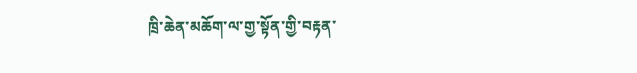ཁྲི་ཆེན་མཆོག་ལ་གྱ་སྟོན་གྱི་བརྟན་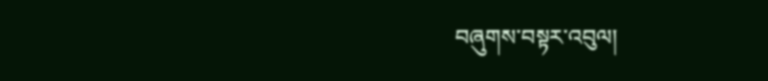བཞུགས་བསྟར་འབུལ།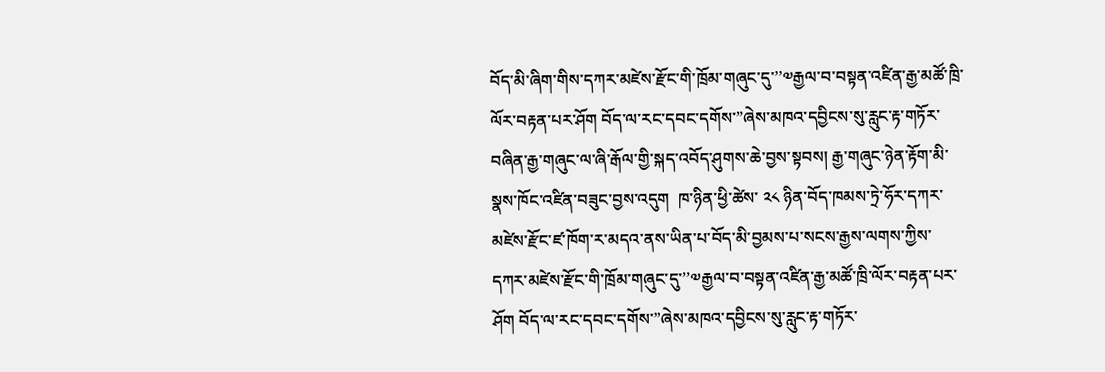བོད་མི་ཞིག་གིས་དཀར་མཛེས་རྫོང་གི་ཁྲོམ་གཞུང་དུ་’’༧རྒྱལ་བ་བསྟན་འཛིན་རྒྱ་མཚོ་ཁྲི་ལོར་བརྟན་པར་ཤོག བོད་ལ་རང་དབང་དགོས་”ཞེས་མཁའ་དབྱིངས་སུ་རླུང་རྟ་གཏོར་བཞིན་རྒྱ་གཞུང་ལ་ཞི་རྒོལ་གྱི་སྐད་འབོད་ཤུགས་ཆེ་བྱས་སྟབས། རྒྱ་གཞུང་ཉེན་རྟོག་མི་སྣས་ཁོང་འཛིན་བཟུང་བྱས་འདུག  ཁ་ཉིན་ཕྱི་ཚེས་ ༢༨ ཉིན་བོད་ཁམས་ཏྲེ་ཧོར་དཀར་མཛེས་རྫོང་ཛ་ཁོག་ར་མདའ་ནས་ཡིན་པ་བོད་མི་བྱམས་པ་སངས་རྒྱས་ལགས་ཀྱིས་དཀར་མཛེས་རྫོང་གི་ཁྲོམ་གཞུང་དུ་’’༧རྒྱལ་བ་བསྟན་འཛིན་རྒྱ་མཚོ་ཁྲི་ལོར་བརྟན་པར་ཤོག བོད་ལ་རང་དབང་དགོས་”ཞེས་མཁའ་དབྱིངས་སུ་རླུང་རྟ་གཏོར་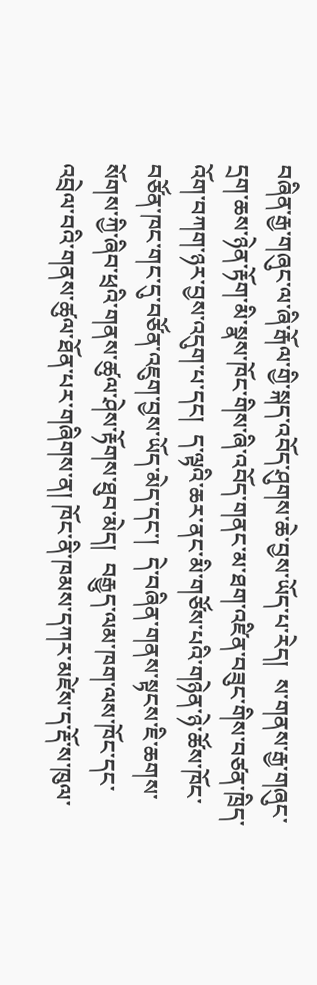བཞིན་རྒྱ་གཞུང་ལ་ཞི་རྒོལ་གྱི་སྐད་འབོད་ཤུགས་ཆེ་བྱས་ཡོད་པ་རེད།  ས་གནས་རྒྱ་གཞུང་དྲག་ཆས་ཉེན་རྟོག་མི་སྣས་ཁོང་གིས་ཞི་འབོད་གནང་མ་ཐག་འཛིན་བཟུང་གིས་བཙན་ཁྲིད་འོག་བཀག་ཉར་བྱས་འདུག་པ་དང།  ད་ལྟའི་ཆར་ནང་མི་གཙོས་པའི་གཉེན་ཉེ་ཚོས་ཁོང་བཙོན་ཁང་གང་དུ་བཙོན་འཇུག་བྱས་ཡོད་མེད་དང་།  དེ་བཞིན་གནས་སྟངས་ཇི་ཆགས་སོགས་ཀྱི་ཞིབ་ཕྲའི་གནས་ཚུལ་ཤེས་རྟོགས་ཐུབ་མེད།  བརྒྱུད་ལམ་ཁག་ལས་ཁོང་དང་འབྲེལ་བའི་གནས་ཚུལ་ཐོན་པར་གཞིགས་ན། ཁོང་ནི་ཁམས་དཀར་མཛེས་ད་རྡོ་ས་ཁུལ་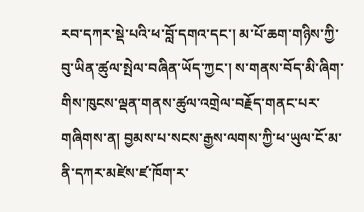རབ་དཀར་སྡེ་པའི་ཕ་བློ་དགའ་དང་། མ་པོ་ཆག་གཉིས་ཀྱི་བུ་ཡིན་ཚུལ་སྤེལ་བཞིན་ཡོད་ཀྱང་། ས་གནས་བོད་མི་ཞིག་གིས་ཁུངས་ལྡན་གནས་ཚུལ་འགྲེལ་བརྗོད་གནང་པར་གཞིགས་ན། བྱམས་པ་སངས་རྒྱས་ལགས་ཀྱི་ཕ་ཡུལ་ངོ་མ་ནི་དཀར་མཛེས་ཛ་ཁོག་ར་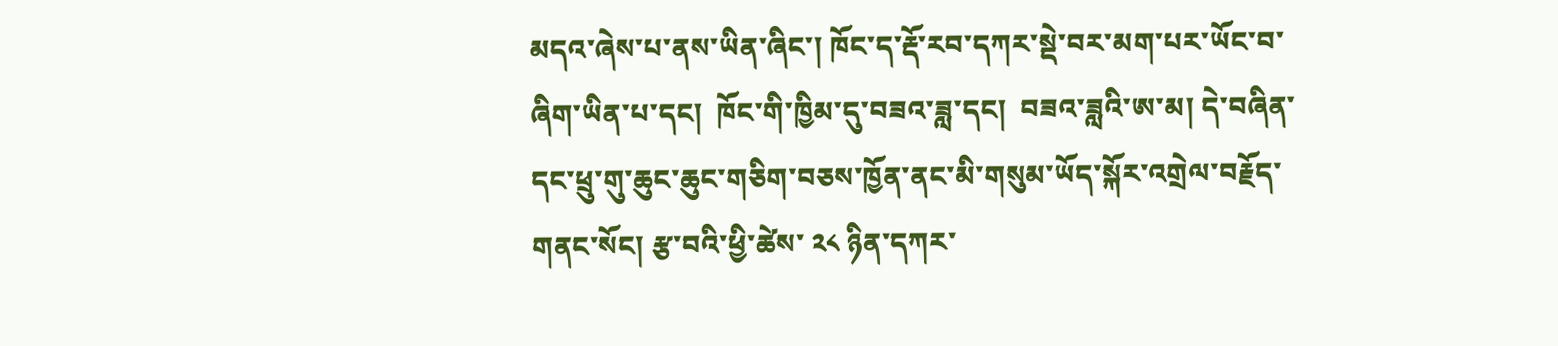མདའ་ཞེས་པ་ནས་ཡིན་ཞིང་། ཁོང་ད་རྡོ་རབ་དཀར་སྡེ་བར་མག་པར་ཡོང་བ་ཞིག་ཡིན་པ་དང།  ཁོང་གི་ཁྱིམ་དུ་བཟའ་ཟླ་དང།  བཟའ་ཟླའི་ཨ་མ། དེ་བཞིན་དང་ཕྲུ་གུ་ཆུང་ཆུང་གཅིག་བཅས་ཁྱོན་ནང་མི་གསུམ་ཡོད་སྐོར་འགྲེལ་བརྗོད་གནང་སོང། རྩ་བའི་ཕྱི་ཚེས་ ༢༨ ཉིན་དཀར་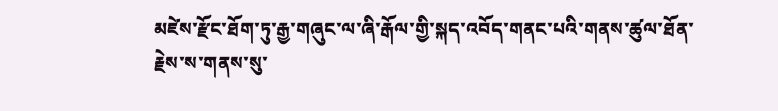མཛེས་རྫོང་ཐོག་ཏུ་རྒྱ་གཞུང་ལ་ཞི་རྒོལ་གྱི་སྐད་འབོད་གནང་པའི་གནས་ཚུལ་ཐོན་རྗེས་ས་གནས་སུ་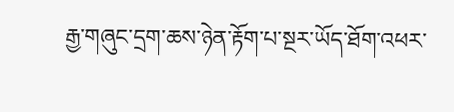རྒྱ་གཞུང་དྲག་ཆས་ཉེན་རྟོག་པ་སྔར་ཡོད་ཐོག་འཕར་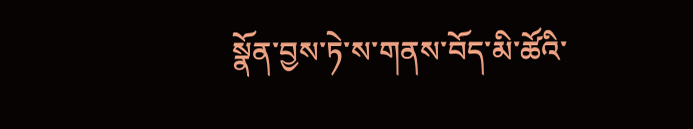སྣོན་བྱས་ཏེ་ས་གནས་བོད་མི་ཚོའི་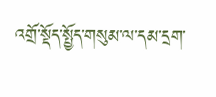འགྲོ་སྡོད་སྤྱོད་གསུམ་ལ་དམ་དྲག་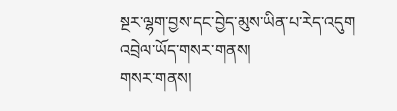སྔར་ལྷག་བྱས་དང་བྱེད་མུས་ཡིན་པ་རེད་འདུག
འབྲེལ་ཡོད་གསར་གནས།
གསར་གནས།